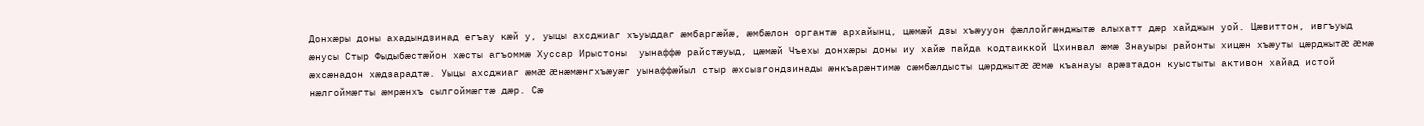Донхæры доны ахадындзинад егъау кæй у, уыцы ахсджиаг хъуыддаг æмбаргæйæ, æмбæлон органтæ архайынц, цæмæй дзы хъæууон фæллойгæнджытæ алыхатт дæр хайджын уой. Цæвиттон, ивгъуыд æнусы Стыр Фыдыбæстæйон хæсты агъоммæ Хуссар Ирыстоны  уынаффæ райстæуыд, цæмæй Чъехы донхæры доны иу хайæ пайда кодтаиккой Цхинвал æмæ Знауыры районты хицæн хъæуты цæрджытæ æмæ æхсæнадон хæдзарадтæ. Уыцы ахсджиаг æмæ æнæмæнгхъæуæг уынаффæйыл стыр æхсызгондзинады æнкъарæнтимæ сæмбæлдысты цæрджытæ æмæ къанауы арæзтадон куыстыты активон хайад истой нæлгоймæгты æмрæнхъ сылгоймæгтæ дæр. Сæ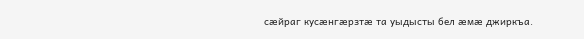сæйраг кусæнгæрзтæ та уыдысты бел æмæ джиркъа.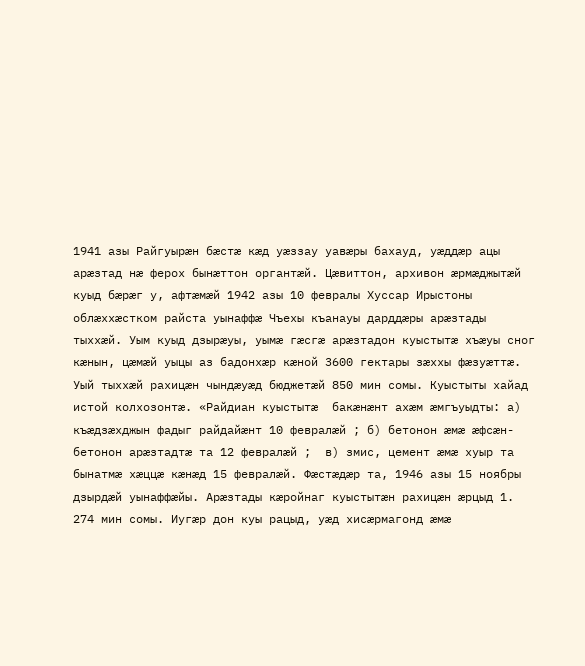1941 азы Райгуырæн бæстæ кæд уæззау уавæры бахауд, уæддæр ацы арæзтад нæ ферох бынæттон органтæй. Цæвиттон, архивон æрмæджытæй куыд бæрæг у, афтæмæй 1942 азы 10 февралы Хуссар Ирыстоны облæххæстком райста уынаффæ Чъехы къанауы дарддæры арæзтады тыххæй. Уым куыд дзырæуы, уымæ гæсгæ арæзтадон куыстытæ хъæуы сног кæнын, цæмæй уыцы аз бадонхæр кæной 3600 гектары зæххы фæзуæттæ. Уый тыххæй рахицæн чындæуæд бюджетæй 850 мин сомы. Куыстыты хайад истой колхозонтæ. «Райдиан куыстытæ  бакæнæнт ахæм æмгъуыдты: а) къæдзæхджын фадыг райдайæнт 10 февралæй ; б) бетонон æмæ æфсæн-бетонон арæзтадтæ та 12 февралæй ;  в) змис, цемент æмæ хуыр та бынатмæ хæццæ кæнæд 15 февралæй. Фæстæдæр та, 1946 азы 15 ноябры дзырдæй уынаффæйы. Арæзтады кæройнаг куыстытæн рахицæн æрцыд 1. 274 мин сомы. Иугæр дон куы рацыд, уæд хисæрмагонд æмæ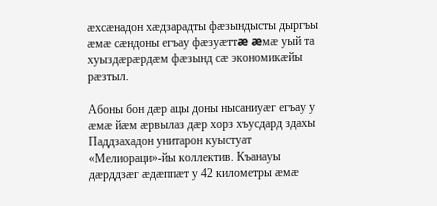æхсæнадон хæдзарадты фæзындысты дыргъы æмæ сæндоны егъау фæзуæттæ æмæ уый та хуыздæрæрдæм фæзынд сæ экономикæйы рæзтыл.

Абоны бон дæр ацы доны нысаниуæг егъау у æмæ йæм æрвылаз дæр хорз хъусдард здахы Паддзахадон унитарон куыстуат «Мелиораци»-йы коллектив. Къанауы дæрддзæг æдæппæт у 42 километры æмæ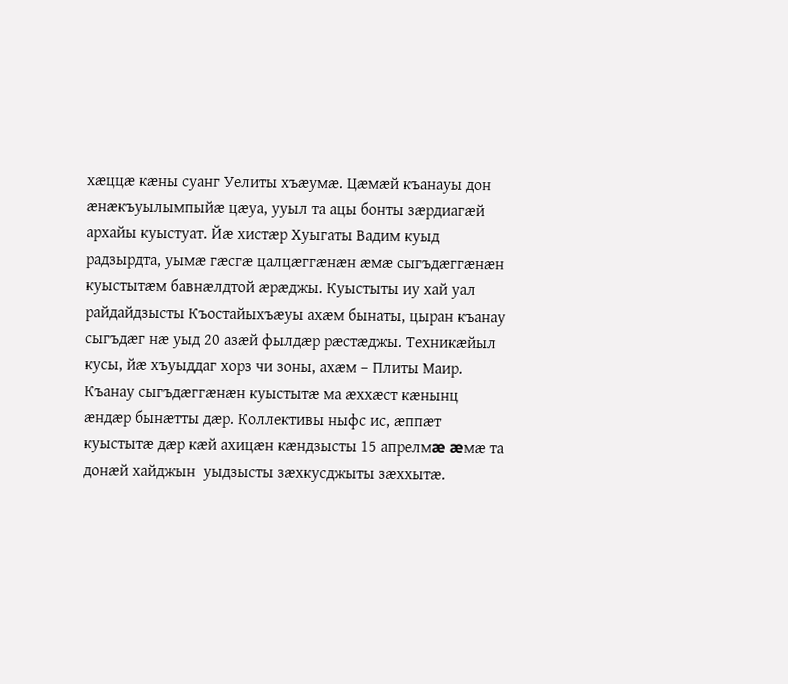хæццæ кæны суанг Уелиты хъæумæ. Цæмæй къанауы дон æнæкъуылымпыйæ цæуа, ууыл та ацы бонты зæрдиагæй архайы куыстуат. Йæ хистæр Хуыгаты Вадим куыд радзырдта, уымæ гæсгæ цалцæггæнæн æмæ сыгъдæггæнæн куыстытæм бавнæлдтой æрæджы. Куыстыты иу хай уал райдайдзысты Къостайыхъæуы ахæм бынаты, цыран къанау сыгъдæг нæ уыд 20 азæй фылдæр рæстæджы. Техникæйыл кусы, йæ хъуыддаг хорз чи зоны, ахæм – Плиты Маир. Къанау сыгъдæггæнæн куыстытæ ма æххæст кæнынц æндæр бынæтты дæр. Коллективы ныфс ис, æппæт куыстытæ дæр кæй ахицæн кæндзысты 15 апрелмæ æмæ та донæй хайджын  уыдзысты зæхкусджыты зæххытæ.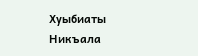Хуыбиаты Никъала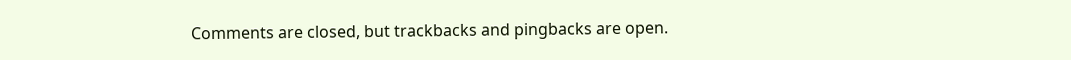Comments are closed, but trackbacks and pingbacks are open.